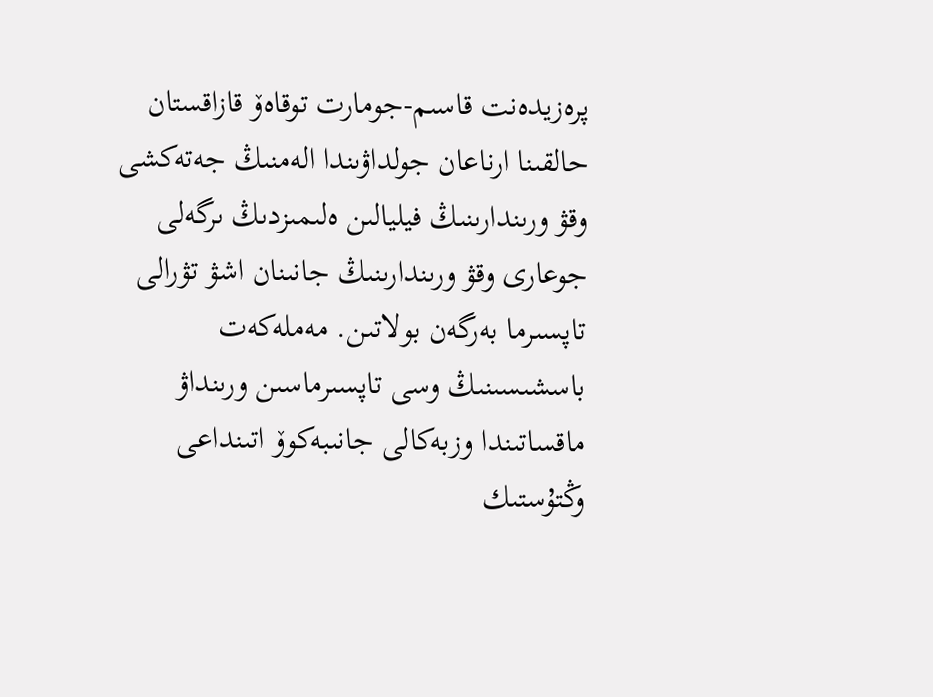پرەزيدەنت قاسىم-جومارت توقاەۆ قازاقستان حالقىنا ارناعان جولداۋىندا الەمنىڭ جەتەكشى وقۋ ورىندارىنىڭ فيليالىن ەلىمىزدىڭ ىرگەلى جوعارى وقۋ ورىندارىنىڭ جانىنان اشۋ تۋرالى تاپسىرما بەرگەن بولاتىن. مەملەكەت باسشىسىنىڭ وسى تاپسىرماسىن ورىنداۋ ماقساتىندا وزبەكالى جانىبەكوۆ اتىنداعى وڭتۇستىك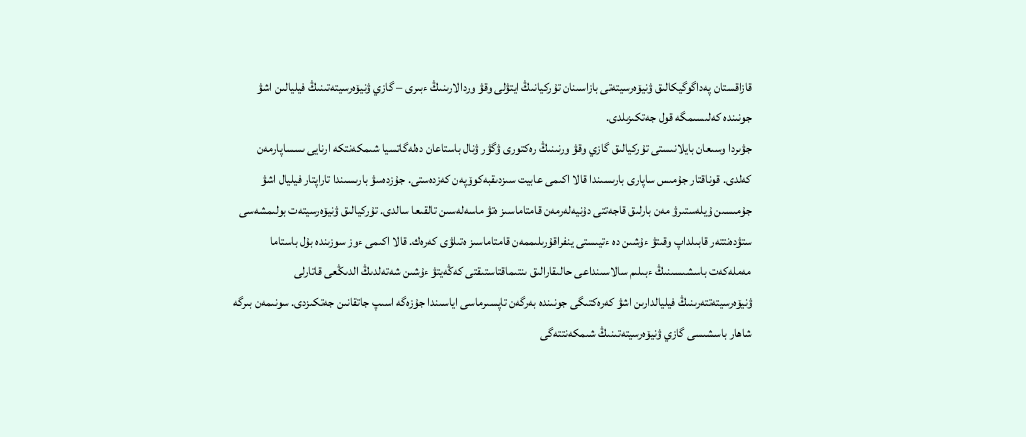قازاقستان پەداگوگيكالىق ۋنيۆەرسيتەتى بازاسىنان تۇركيانىڭ ايتۋلى وقۋ وردالارىنىڭ ءبىرى – گازي ۋنيۆەرسيتەتىنىڭ فيليالىن اشۋ جونىندە كەلىسىمگە قول جەتكىزىلدى.
جۋىردا وسىعان بايلانىستى تۇركيالىق گازي وقۋ ورنىنىڭ رەكتورى ۋگۋر ۋنال باستاعان دەلەگاتسيا شىمكەنتكە ارنايى ىسساپارمەن كەلدى. قوناقتار جۇمىس ساپارى بارىسىندا قالا اكىمى عابيت سىزدىقبەكوۆپەن كەزدەستى. جۇزدەسۋ بارىسىندا تاراپتار فيليال اشۋ جۇمىسىن ۇيلەستىرۋ مەن بارلىق قاجەتتى دۇنيەلەرمەن قامتاماسىز ەتۋ ماسەلەسىن تالقىعا سالدى. تۇركيالىق ۋنيۆەرسيتەت بولىمشەسى ستۋدەنتتەر قابىلداپ وقىتۋ ءۇشىن دە ءتيىستى ينفراقۇرىلىممەن قامتاماسىز ەتىلۋى كەرەك. قالا اكىمى ءوز سوزىندە بۇل باستاما مەملەكەت باسشىسىنىڭ ءبىلىم سالاسىنداعى حالىقارالىق ىنتىماقتاستىقتى كەڭەيتۋ ءۇشىن شەتەلدىڭ الدىڭعى قاتارلى ۋنيۆەرسيتەتتەرىنىڭ فيليالدارىن اشۋ كەرەكتىگى جونىندە بەرگەن تاپسىرماسى اياسىندا جۇزەگە اسىپ جاتقانىن جەتكىزدى. سونىمەن بىرگە شاھار باسشىسى گازي ۋنيۆەرسيتەتىنىڭ شىمكەنتتەگى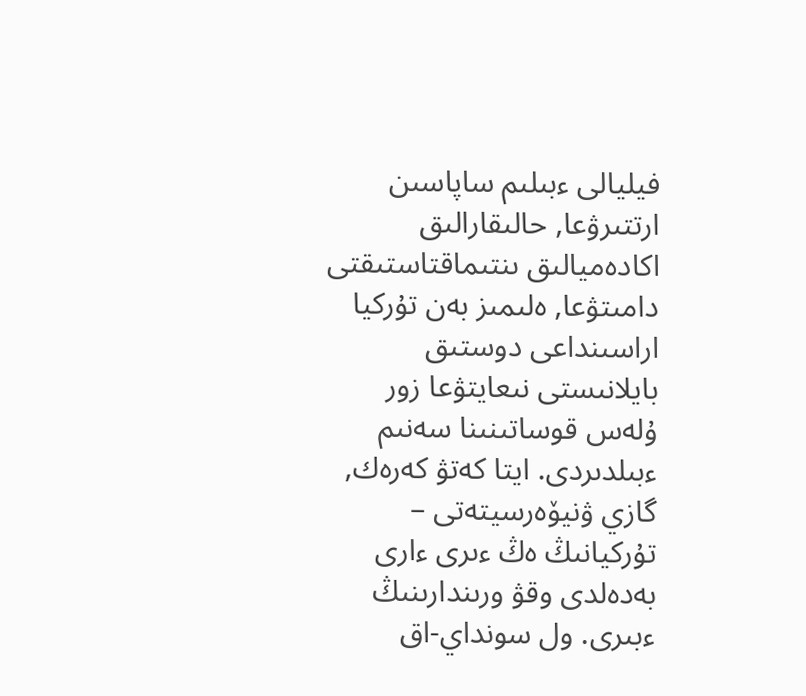فيليالى ءبىلىم ساپاسىن ارتتىرۋعا, حالىقارالىق اكادەميالىق ىنتىماقتاستىقتى دامىتۋعا, ەلىمىز بەن تۇركيا اراسىنداعى دوستىق بايلانىستى نىعايتۋعا زور ۇلەس قوساتىنىنا سەنىم ءبىلدىردى. ايتا كەتۋ كەرەك, گازي ۋنيۆەرسيتەتى – تۇركيانىڭ ەڭ ءىرى ءارى بەدەلدى وقۋ ورىندارىنىڭ ءبىرى. ول سونداي-اق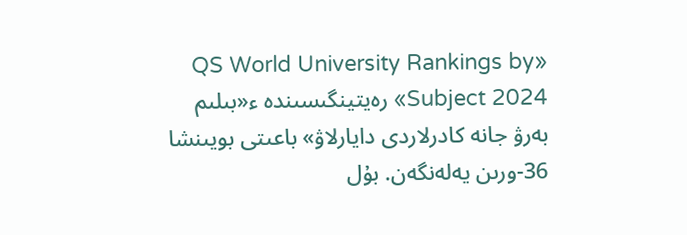«QS World University Rankings by Subject 2024» رەيتينگىسىندە ء«بىلىم بەرۋ جانە كادرلاردى دايارلاۋ» باعىتى بويىنشا 36-ورىن يەلەنگەن. بۇل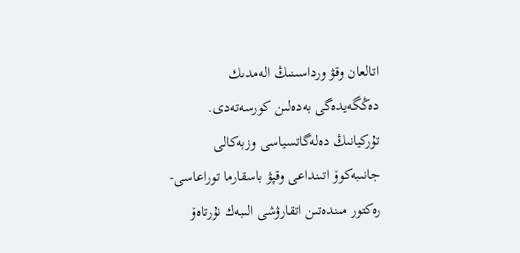اتالعان وقۋ ورداسىنىڭ الەمدىك دەڭگەيدەگى بەدەلىن كورسەتەدى.
تۇركيانىڭ دەلەگاتسياسى وزبەكالى جانىبەكوۆ اتىنداعى وقپۋ باسقارما توراعاسى-رەكتور مىندەتىن اتقارۋشى الىبەك نۇرتاەۆ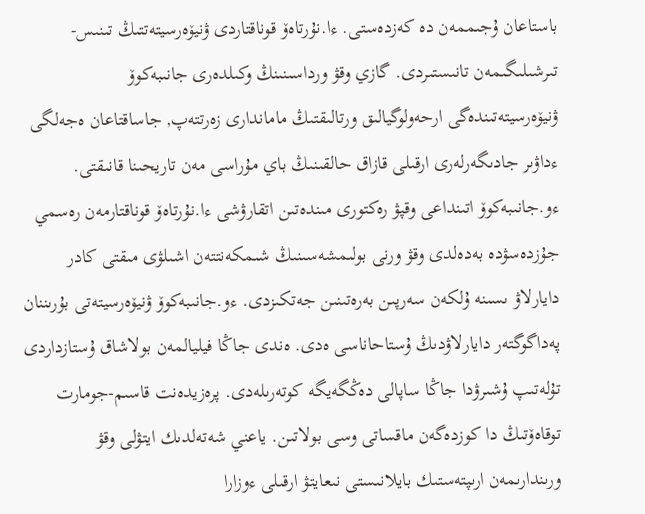باستاعان ۇجىممەن دە كەزدەستى. ءا.نۇرتاەۆ قوناقتاردى ۋنيۆەرسيتەتتىڭ تىنىس-تىرشىلىگىمەن تانىستىردى. گازي وقۋ ورداسىنىنڭ وكىلدەرى جانىبەكوۆ ۋنيۆەرسيتەتىندەگى ارحەولوگيالىق ورتالىقتىڭ ماماندارى زەرتتەپ, جاساقتاعان ەجەلگى ءداۋىر جادىگەرلەرى ارقىلى قازاق حالقىنىڭ باي مۇراسى مەن تاريحىنا قانىقتى.
ءو.جانىبەكوۆ اتىنداعى وقپۋ رەكتورى مىندەتىن اتقارۋشى ءا.نۇرتاەۆ قوناقتارمەن رەسمي جۇزدەسۋدە بەدەلدى وقۋ ورنى بولىمشەسىنىڭ شىمكەنتتەن اشىلۋى مىقتى كادر دايارلاۋ ىسىنە ۇلكەن سەرپىن بەرەتىنىن جەتكىزدى. ءو.جانىبەكوۆ ۋنيۆەرسيتەتى بۇرىننان پەداگوگتەر دايارلاۋدىڭ ۇستاحاناسى ەدى. ەندى جاڭا فيليالمەن بولاشاق ۇستازداردى تۇلەتىپ ۇشىرۋدا جاڭا ساپالى دەڭگەيگە كوتەرىلەدى. پرەزيدەنت قاسىم-جومارت توقاەۆتىڭ دا كوزدەگەن ماقساتى وسى بولاتىن. ياعني شەتەلدىك ايتۋلى وقۋ ورىندارىمەن ارىپتەستىك بايلانىستى نىعايتۋ ارقىلى ءوزارا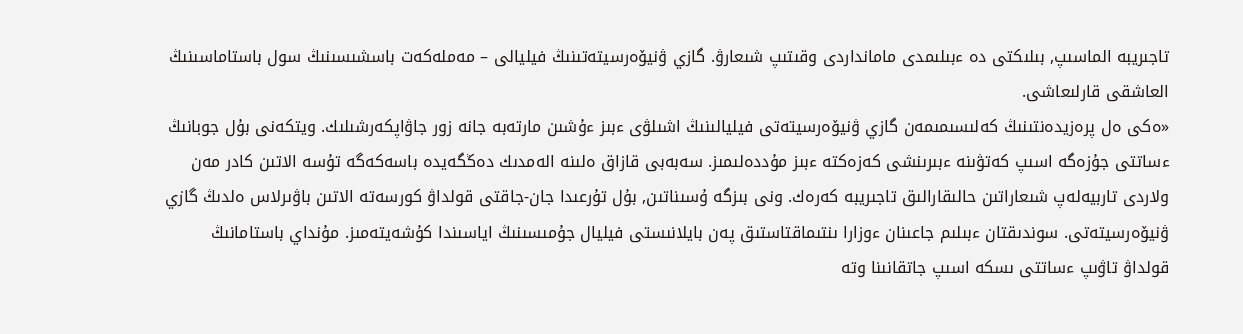تاجىريبە الماسىپ, بىلىكتى دە ءبىلىمدى مامانداردى وقىتىپ شىعارۋ. گازي ۋنيۆەرسيتەتىنىڭ فيليالى – مەملەكەت باسشىسىنىڭ سول باستاماسىنىڭ العاشقى قارلىعاشى.
«ەكى ەل پرەزيدەنتىنىڭ كەلىسىمىمەن گازي ۋنيۆەرسيتەتى فيليالىنىڭ اشىلۋى ءبىز ءۇشىن مارتەبە جانە زور جاۋاپكەرشىلىك. ويتكەنى بۇل جوبانىڭ ءساتتى جۇزەگە اسىپ كەتۋىنە ءبىرىنشى كەزەكتە ءبىز مۇددەلىمىز. سەبەبى قازاق ەلىنە الەمدىك دەڭگەيدە باسەكەگە تۇسە الاتىن كادر مەن ولاردى تاربيەلەپ شىعاراتىن حالىقارالىق تاجىريبە كەرەك. ونى بىزگە ۇسىناتىن, بۇل تۇرعىدا جان-جاقتى قولداۋ كورسەتە الاتىن باۋىرلاس ەلدىڭ گازي ۋنيۆەرسيتەتى. سوندىقتان ءبىلىم جاعىنان ءوزارا ىنتىماقتاستىق پەن بايلانىستى فيليال جۇمىسىنىڭ اياسىندا كۇشەيتەمىز. مۇنداي باستامانىڭ قولداۋ تاۋىپ ءساتتى ىسكە اسىپ جاتقانىنا وتە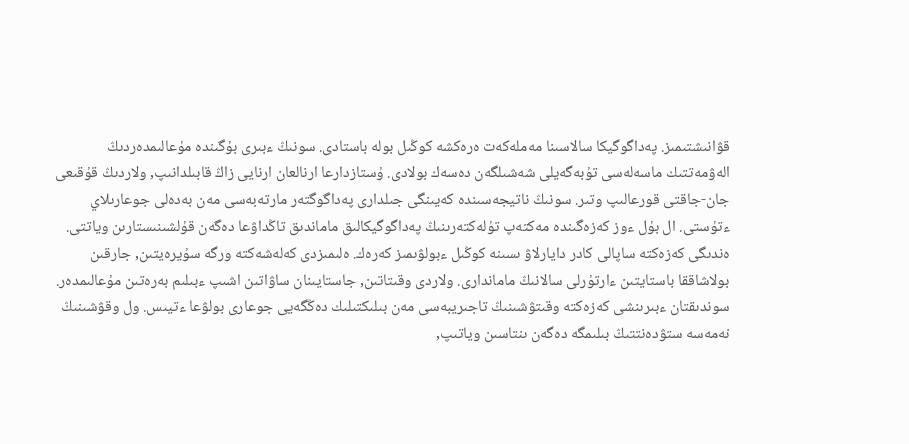قۋانىشتىمىز. پەداگوگيكا سالاسىنا مەملەكەت ەرەكشە كوڭىل بولە باستادى. سونىڭ ءبىرى بۇگىندە مۇعالىمدەردىڭ الەۋمەتتىك ماسەلەسى تۇبەگەيلى شەشىلگەن دەسەك بولادى. ۇستازدارعا ارنالعان ارنايى زاڭ قابىلدانىپ, ولاردىڭ قۇقىعى جان-جاقتى قورعالىپ وتىر. سونىڭ ناتيجەسىندە كەيىنگى جىلدارى پەداگوگتەر مارتەبەسى مەن بەدەلى جوعارىلاي ءتۇستى. ال بۇل ءوز كەزەگىندە مەكتەپ تۇلەكتەرىنىڭ پەداگوگيكالىق ماماندىق تاڭداۋعا دەگەن قۇلشىنىستارىن وياتتى. ەندىگى كەزەكتە ساپالى كادر دايارلاۋ ىسىنە كوڭىل ءبولۋىمىز كەرەك. ەلىمىزدى كەلەشەكتە ورگە سۇيرەيتىن, جارقىن بولاشاققا باستايتىن ءارتۇرلى سالانىڭ ماماندارى. ولاردى وقىتاتىن, جاستايىنان ساۋاتىن اشىپ ءبىلىم بەرەتىن مۇعالىمدەر. سوندىقتان ءبىرىنشى كەزەكتە وقىتۋشىنىڭ تاجىريبەسى مەن بىلىكتىلىك دەڭگەيى جوعارى بولۋعا ءتيىس. ول وقۋشىنىڭ نەمەسە ستۋدەنتتىڭ بىلىمگە دەگەن ىنتاسىن وياتىپ,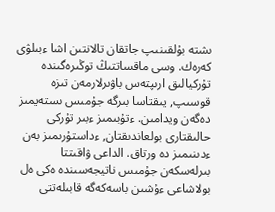ىشتە بۇلقىنىپ جاتقان تالانتىن اشا ءبىلۋى كەرەك. وسى ماقساتتىڭ توڭىرەگىندە تۇركيالىق ارىپتەس باۋىرلارمەن تىزە قوسىپ, يىقتاسا بىرگە جۇمىس ىستەيمىز دەگەن ويدامىن. ءتۇبىمىز ءبىر تۇركى حالىقتارى بولعاندىقتان, ءداستۇرىمىز بەن ءدىنىمىز دە ورتاق. الداعى ۋاقىتتا بىرلەسكەن جۇمىس ناتيجەسىندە ەكى ەل بولاشاعى ءۇشىن باسەكەگە قابىلەتتى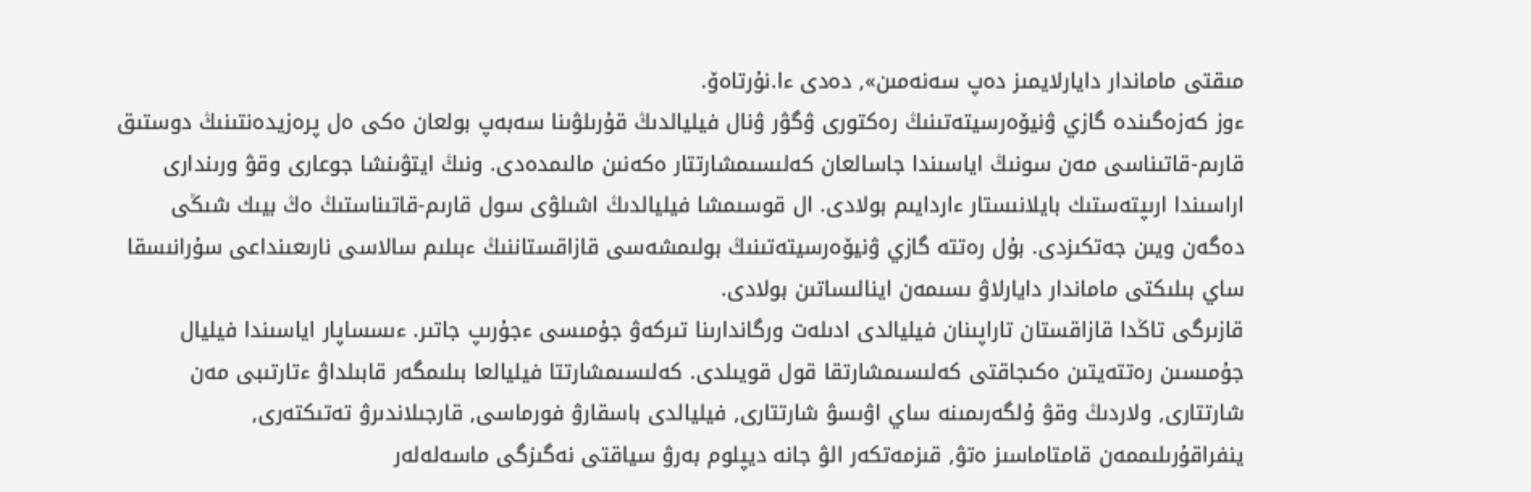مىقتى ماماندار دايارلايمىز دەپ سەنەمىن», دەدى ءا.نۇرتاەۆ.
ءوز كەزەگىندە گازي ۋنيۆەرسيتەتىنىڭ رەكتورى ۋگۋر ۋنال فيليالدىڭ قۇرىلۋىنا سەبەپ بولعان ەكى ەل پرەزيدەنتىنىڭ دوستىق قارىم-قاتىناسى مەن سونىڭ اياسىندا جاسالعان كەلىسىمشارتتار ەكەنىن مالىمدەدى. ونىڭ ايتۋىنشا جوعارى وقۋ ورىندارى اراسىندا ارىپتەستىك بايلانىستار ءاردايىم بولادى. ال قوسىمشا فيليالدىڭ اشىلۋى سول قارىم-قاتىناستىڭ ەڭ بيىك شىڭى دەگەن ويىن جەتكىزدى. بۇل رەتتە گازي ۋنيۆەرسيتەتىنىڭ بولىمشەسى قازاقستاننىڭ ءبىلىم سالاسى نارىعىنداعى سۇرانىسقا ساي بىلىكتى ماماندار دايارلاۋ ىسىمەن اينالىساتىن بولادى.
قازىرگى تاڭدا قازاقستان تاراپىنان فيليالدى ادىلەت ورگاندارىنا تىركەۋ جۇمىسى ءجۇرىپ جاتىر. ءىسساپار اياسىندا فيليال جۇمىسىن رەتتەيتىن ەكىجاقتى كەلىسىمشارتقا قول قويىلدى. كەلىسىمشارتتا فيليالعا بىلىمگەر قابىلداۋ ءتارتىبى مەن شارتتارى, ولاردىڭ وقۋ ۇلگەرىمىنە ساي اۋىسۋ شارتتارى, فيليالدى باسقارۋ فورماسى, قارجىلاندىرۋ تەتىكتەرى, ينفراقۇرىلىممەن قامتاماسىز ەتۋ, قىزمەتكەر الۋ جانە ديپلوم بەرۋ سياقتى نەگىزگى ماسەلەلەر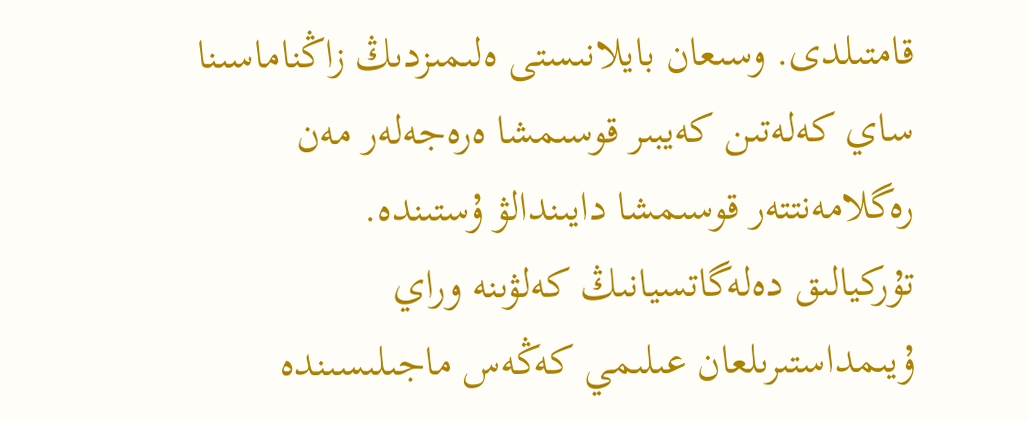قامتىلدى. وسىعان بايلانىستى ەلىمىزدىڭ زاڭناماسىنا ساي كەلەتىن كەيبىر قوسىمشا ەرەجەلەر مەن رەگلامەنتتەر قوسىمشا دايىندالۋ ۇستىندە.
تۇركيالىق دەلەگاتسيانىڭ كەلۋىنە وراي ۇيىمداستىرىلعان عىلىمي كەڭەس ماجىلىسىندە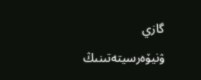گازي ۋنيۆەرسيتەتىنىڭ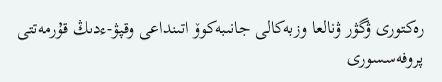رەكتورى ۋگۋر ۋنالعا وزبەكالى جانىبەكوۆ اتىنداعى وقپۋ-ءدىڭ قۇرمەتتى پروفەسسورى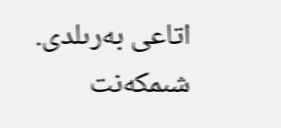اتاعى بەرىلدى.
شىمكەنت